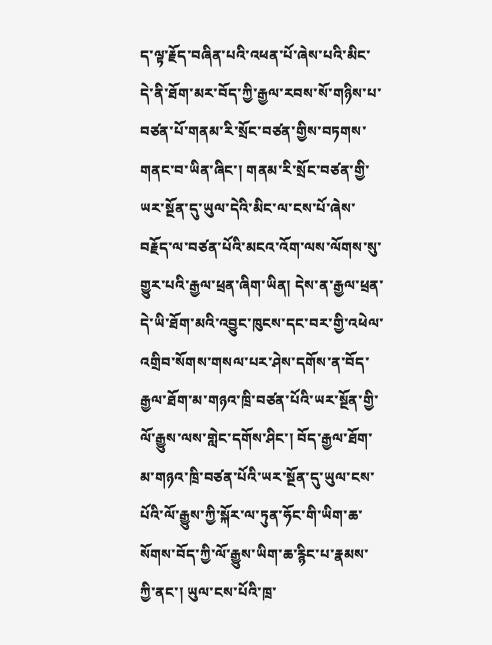ད་ལྟ་རྗོད་བཞིན་པའི་འཕན་པོ་ཞེས་པའི་མིང་དེ་ནི་ཐོག་མར་བོད་ཀྱི་རྒྱལ་རབས་སོ་གཉིས་པ་བཙན་པོ་གནམ་རི་སྲོང་བཙན་གྱིས་བཏགས་གནང་བ་ཡིན་ཞིང་། གནམ་རི་སྲོང་བཙན་གྱི་ཡར་སྔོན་དུ་ཡུལ་དེའི་མིང་ལ་ངས་པོ་ཞེས་བརྗོད་ལ་བཙན་པོའི་མངའ་འོག་ལས་ལོགས་སུ་གྱུར་པའི་རྒྱལ་ཕྲན་ཞིག་ཡིན། དེས་ན་རྒྱལ་ཕྲན་དེ་ཡི་ཐོག་མའི་འབྱུང་ཁུངས་དང་བར་གྱི་འཕེལ་འགྲིབ་སོགས་གསལ་པར་ཤེས་དགོས་ན་བོད་རྒྱལ་ཐོག་མ་གཉའ་ཁྲི་བཙན་པོའི་ཡར་སྔོན་གྱི་ལོ་རྒྱུས་ལས་གླེང་དགོས་ཤིང་། བོད་རྒྱལ་ཐོག་མ་གཉའ་ཁྲི་བཙན་པོའི་ཡར་སྔོན་དུ་ཡུལ་ངས་པོའི་ལོ་རྒྱུས་ཀྱི་སྐོར་ལ་ཏུན་ཧོང་གི་ཡིག་ཆ་སོགས་བོད་ཀྱི་ལོ་རྒྱུས་ཡིག་ཆ་རྙིང་པ་རྣམས་ཀྱི་ནང་། ཡུལ་ངས་པོའི་ཁྲ་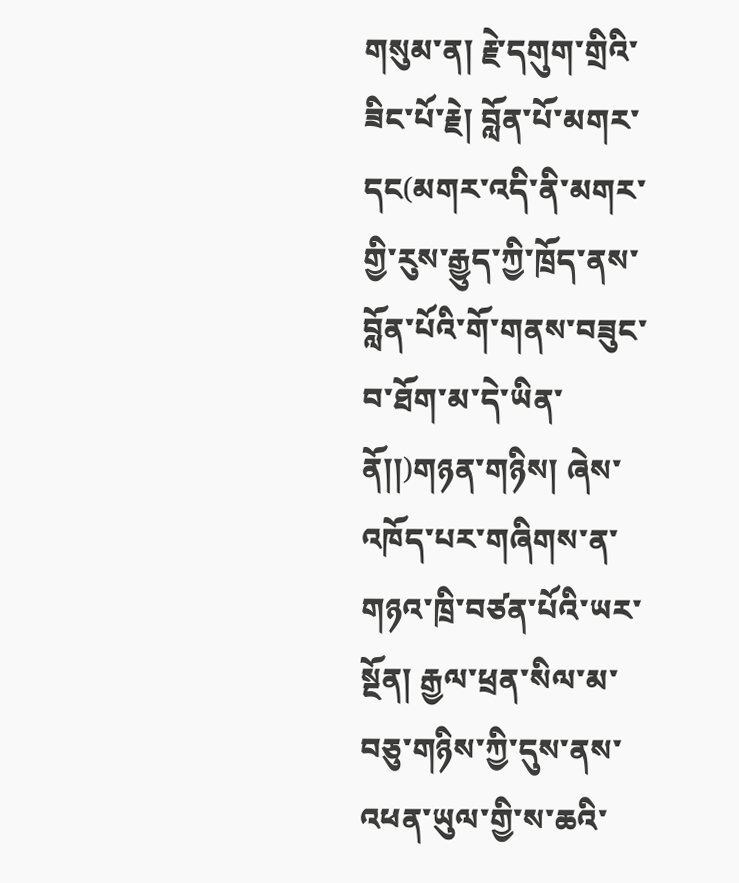གསུམ་ན། རྗེ་དགུག་གྲིའི་ཟིང་པོ་རྗེ། བློན་པོ་མགར་དང(མགར་འདི་ནི་མགར་གྱི་རུས་རྒྱུད་ཀྱི་ཁྲོད་ནས་བློན་པོའི་གོ་གནས་བཟུང་བ་ཐོག་མ་དེ་ཡིན་ནོ།།)གཉན་གཉིས། ཞེས་འཁོད་པར་གཞིགས་ན་གཉའ་ཁྲི་བཙན་པོའི་ཡར་སྔོན། རྒྱལ་ཕྲན་སིལ་མ་བཅུ་གཉིས་ཀྱི་དུས་ནས་འཕན་ཡུལ་གྱི་ས་ཆའི་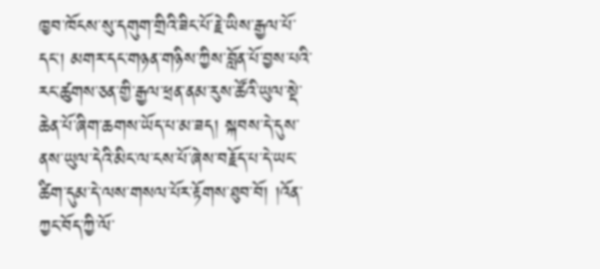ཁྱབ་ཁོངས་སུ་དགུག་གྲིའི་ཟིང་པོ་རྗེ་ཡིས་རྒྱལ་པོ་དང་། མགར་དང་གཉན་གཉིས་ཀྱིས་བློན་པོ་བྱས་པའི་རང་ཚུགས་ཅན་གྱི་རྒྱལ་ཕྲན་ནམ་རུས་ཚོའི་ཡུལ་སྡེ་ཆེན་པོ་ཞིག་ཆགས་ཡོད་པ་མ་ཟད། སྐབས་དེ་དུས་ནས་ཡུལ་དེའི་མིང་ལ་ངས་པོ་ཞེས་བརྗོད་པ་དེ་ཡང་ཚིག་དུམ་དེ་ལས་གསལ་པོར་རྟོགས་ཐུབ་བོ། །འོན་ཀྱང་བོད་ཀྱི་ལོ་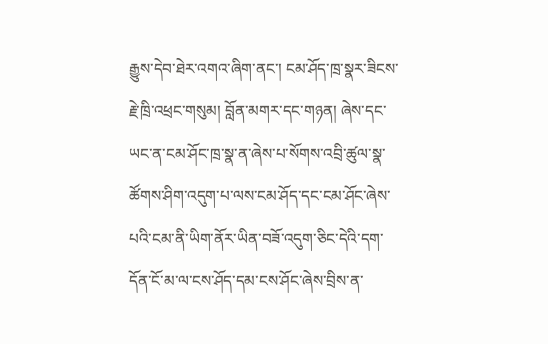རྒྱུས་དེབ་ཐེར་འགའ་ཞིག་ནང་། ངམ་ཤོད་ཁྲ་སྣར་ཟིངས་རྗེ་ཁྲི་འཕྲང་གསུམ། བློན་མགར་དང་གཉན། ཞེས་དང་ཡང་ན་ངམ་ཤོང་ཁྲ་སྣ་ན་ཞེས་པ་སོགས་འབྲི་ཚུལ་སྣ་ཚོགས་ཤིག་འདུག་པ་ལས་ངམ་ཤོད་དང་ངམ་ཤོང་ཞེས་པའི་ངམ་ནི་ཡིག་ནོར་ཡིན་བཟོ་འདུག་ཅིང་དེའི་དག་དོན་ངོ་མ་ལ་ངས་ཤོད་དམ་ངས་ཤོང་ཞེས་བྲིས་ན་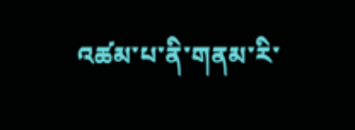འཚམ་པ་ནི་གནམ་རི་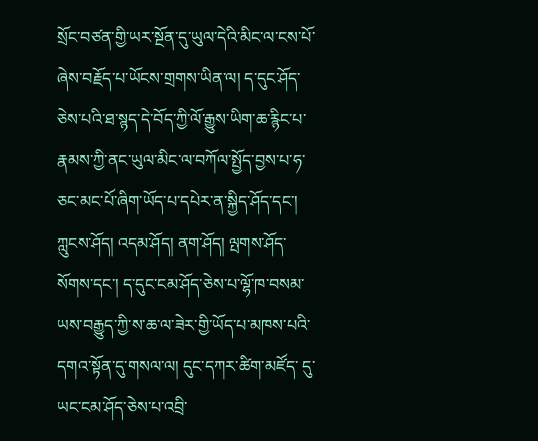སྲོང་བཙན་གྱི་ཡར་སྔོན་དུ་ཡུལ་དེའི་མིང་ལ་ངས་པོ་ཞེས་བརྗོད་པ་ཡོངས་གྲགས་ཡིན་ལ། ད་དུང་ཤོད་ཅེས་པའི་ཐ་སྙད་དེ་བོད་ཀྱི་ལོ་རྒྱུས་ཡིག་ཆ་རྙིང་པ་རྣམས་ཀྱི་ནང་ཡུལ་མིང་ལ་བཀོལ་སྤྱོད་བྱས་པ་ཧ་ཅང་མང་པོ་ཞིག་ཡོད་པ་དཔེར་ན་སྐྱིད་ཤོད་དང་། ཀླུངས་ཤོད། འདམ་ཤོད། ནག་ཤོད། ལྤགས་ཤོད་སོགས་དང་། ད་དུང་ངམ་ཤོད་ཅེས་པ་ལྷོ་ཁ་བསམ་ཡས་བརྒྱུད་ཀྱི་ས་ཆ་ལ་ཟེར་གྱི་ཡོད་པ་མཁས་པའི་དགའ་སྟོན་དུ་གསལ་ལ། དུང་དཀར་ཚིག་མཛོད་ དུ་ཡང་ངམ་ཤོད་ཅེས་པ་འབྲི་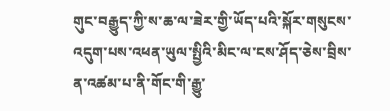གུང་བརྒྱུད་ཀྱི་ས་ཆ་ལ་ཟེར་གྱི་ཡོད་པའི་སྐོར་གསུངས་འདུག་པས་འཕན་ཡུལ་སྤྱིའི་མིང་ལ་ངས་ཤོད་ཅེས་བྲིས་ན་འཚམ་པ་ནི་གོང་གི་རྒྱུ་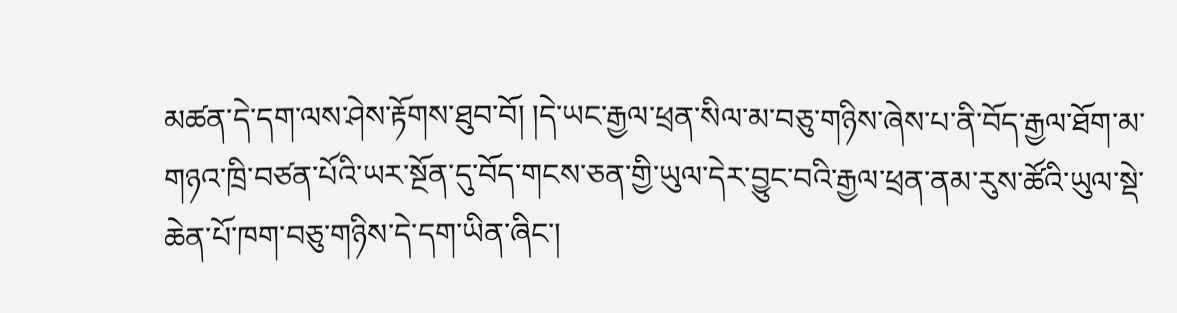མཚན་དེ་དག་ལས་ཤེས་རྟོགས་ཐུབ་བོ། །དེ་ཡང་རྒྱལ་ཕྲན་སིལ་མ་བཅུ་གཉིས་ཞེས་པ་ནི་བོད་རྒྱལ་ཐོག་མ་གཉའ་ཁྲི་བཙན་པོའི་ཡར་སྔོན་དུ་བོད་གངས་ཅན་གྱི་ཡུལ་དེར་བྱུང་བའི་རྒྱལ་ཕྲན་ནམ་རུས་ཚོའི་ཡུལ་སྡེ་ཆེན་པོ་ཁག་བཅུ་གཉིས་དེ་དག་ཡིན་ཞིང་།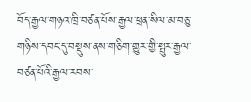བོད་རྒྱལ་གཉའ་ཁྲི་བཙན་པོས་རྒྱལ་ཕྲན་སིལ་མ་བཅུ་གཉིས་དབང་དུ་བསྡུས་ནས་གཅིག་གྱུར་གྱི་སྤུར་རྒྱལ་བཙན་པོའི་རྒྱལ་རབས་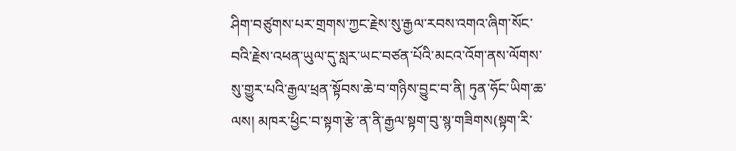ཤིག་བཙུགས་པར་གྲགས་ཀྱང་རྗེས་སུ་རྒྱལ་རབས་འགའ་ཞིག་སོང་བའི་རྗེས་འཕན་ཡུལ་དུ་སླར་ཡང་བཙན་པོའི་མངའ་འོག་ནས་ལོགས་སུ་གྱུར་པའི་རྒྱལ་ཕྲན་སྟོབས་ཆེ་བ་གཉིས་བྱུང་བ་ནི། ཏུན་ཧོང་ཡིག་ཆ་ལས། མཁར་ཕྱིང་བ་སྟག་རྩེ་ན་ནི་རྒྱལ་སྟག་བུ་སྙ་གཟིགས(སྟག་རི་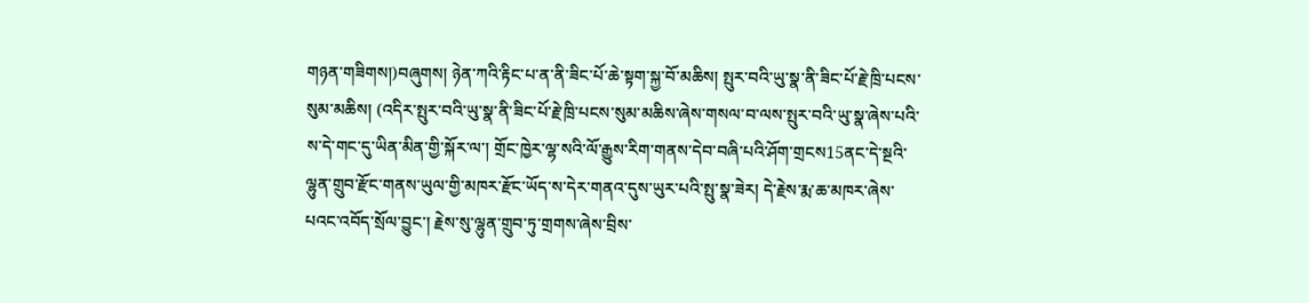གཉན་གཟིགས།)བཞུགས། ཉེན་ཀའི་རྟིང་པ་ན་ནི་ཟིང་པོ་ཆེ་སྟག་སྐྱ་བོ་མཆིས། སྤུར་བའི་ཡུ་སྣ་ནི་ཟིང་པོ་རྗེ་ཁྲི་པངས་སུམ་མཆིས། (འདིར་སྤུར་བའི་ཡུ་སྣ་ནི་ཟིང་པོ་རྗེ་ཁྲི་པངས་སུམ་མཆིས་ཞེས་གསལ་བ་ལས་སྤུར་བའི་ཡུ་སྣ་ཞེས་པའི་ས་དེ་གང་དུ་ཡིན་མིན་གྱི་སྐོར་ལ་། གྲོང་ཁྱེར་ལྷ་སའི་ལོ་རྒྱུས་རིག་གནས་དེབ་བཞི་པའི་ཤོག་གྲངས15ནང་དེ་སྔའི་ལྷུན་གྲུབ་རྫོང་གནས་ཡུལ་གྱི་མཁར་རྫོང་ཡོད་ས་དེར་གནའ་དུས་ཡུར་པའི་སྤུ་སྣ་ཟེར། དེ་རྗེས་རྨ་ཆ་མཁར་ཞེས་པའང་འབོད་སྲོལ་བྱུང་། རྗེས་སུ་ལྷུན་གྲུབ་ཏུ་གྲགས་ཞེས་བྲིས་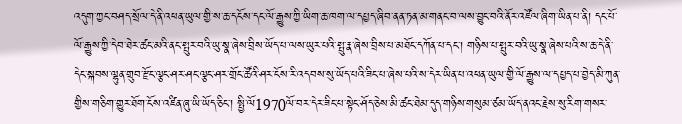འདུག་ཀྱང་བཤད་སྲོལ་དེ་ནི་འཕན་ཡུལ་གྱི་ས་ཆ་དངོས་དང་ལོ་རྒྱུས་ཀྱི་ཡིག་ཆ་ཁག་ལ་དཔྱད་ཞིབ་ནན་ཏན་མ་གནང་བ་ལས་བྱུང་བའི་ནོར་འཛོལ་ཞིག་ཡིན་པ་ནི། དང་པོ་ལོ་རྒྱུས་ཀྱི་དེབ་ཐེར་ཚང་མའི་ནང་སྤུར་བའི་ཡུ་སྣ་ཞེས་བྲིས་ཡོད་པ་ལས་ཡུར་པའི་སྤུ་རྣ་ཞེས་བྲིས་པ་མཐོང་དཀོན་པ་དང་། གཉིས་པ་སྤུར་བའི་ཡུ་སྣ་ཞེས་པའི་ས་ཆ་དེ་ནི་དེང་སྐབས་ལྷུན་གྲུབ་རྫོང་ལྕང་ཤར་ཤང་ལྕང་ཤར་གྲོང་ཚོའི་ཤར་ངོས་རི་འདབས་སུ་ཡོད་པའི་ཟིང་པ་ཞེས་པའི་ས་དེར་ཡིན་པ་འཕན་ཡུལ་གྱི་ལོ་རྒྱུས་ལ་དཔྱད་པ་བྱེད་མི་ཀུན་གྱིས་གཅིག་གྱུར་ཐོག་ངོས་འཛིན་ཞུ་ཡི་ཡོད་ཅིང་། སྤྱི་ལོ1970ལོ་བར་དེར་ཟིང་པ་སྟེང་ཤོད་ཅེས་མི་ཚང་ཐེམ་དུད་གཉིས་གསུམ་ཙམ་ཡོད་ནའང་རྗེས་སུ་རིག་གསར་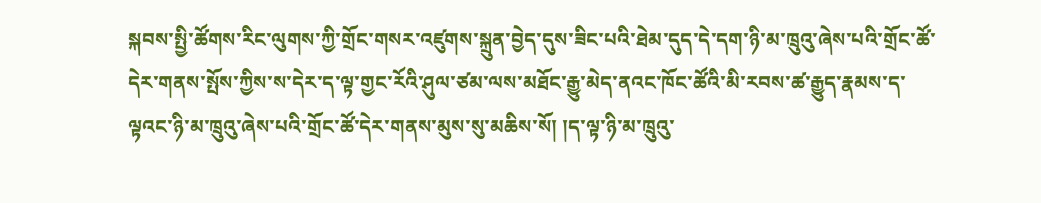སྐབས་སྤྱི་ཚོགས་རིང་ལུགས་ཀྱི་གྲོང་གསར་འཛུགས་སྐྲུན་བྱེད་དུས་ཟིང་པའི་ཐེམ་དུད་དེ་དག་ཉི་མ་ཁྲུའུ་ཞེས་པའི་གྲོང་ཚོ་དེར་གནས་སྤོས་ཀྱིས་ས་དེར་ད་ལྟ་གྱང་རོའི་ཤུལ་ཙམ་ལས་མཐོང་རྒྱུ་མེད་ནའང་ཁོང་ཚོའི་མི་རབས་ཚ་རྒྱུད་རྣམས་ད་ལྟའང་ཉི་མ་ཁྲུའུ་ཞེས་པའི་གྲོང་ཚོ་དེར་གནས་མུས་སུ་མཆིས་སོ། །ད་ལྟ་ཉི་མ་ཁྲུའུ་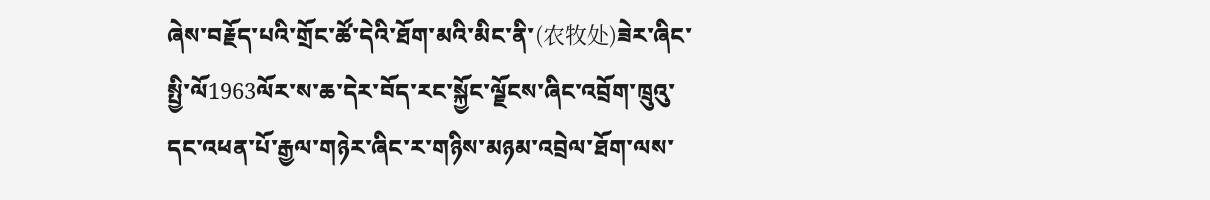ཞེས་བརྗོད་པའི་གྲོང་ཚོ་དེའི་ཐོག་མའི་མིང་ནི་(农牧处)ཟེར་ཞིང་སྤྱི་ལོ1963ལོར་ས་ཆ་དེར་བོད་རང་སྐྱོང་ལྗོངས་ཞིང་འབྲོག་ཁྲུའུ་དང་འཕན་པོ་རྒྱལ་གཉེར་ཞིང་ར་གཉིས་མཉམ་འབྲེལ་ཐོག་ལས་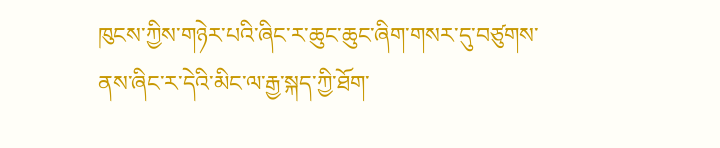ཁུངས་ཀྱིས་གཉེར་པའི་ཞིང་ར་ཆུང་ཆུང་ཞིག་གསར་དུ་བཙུགས་ནས་ཞིང་ར་དེའི་མིང་ལ་རྒྱ་སྐད་ཀྱི་ཐོག་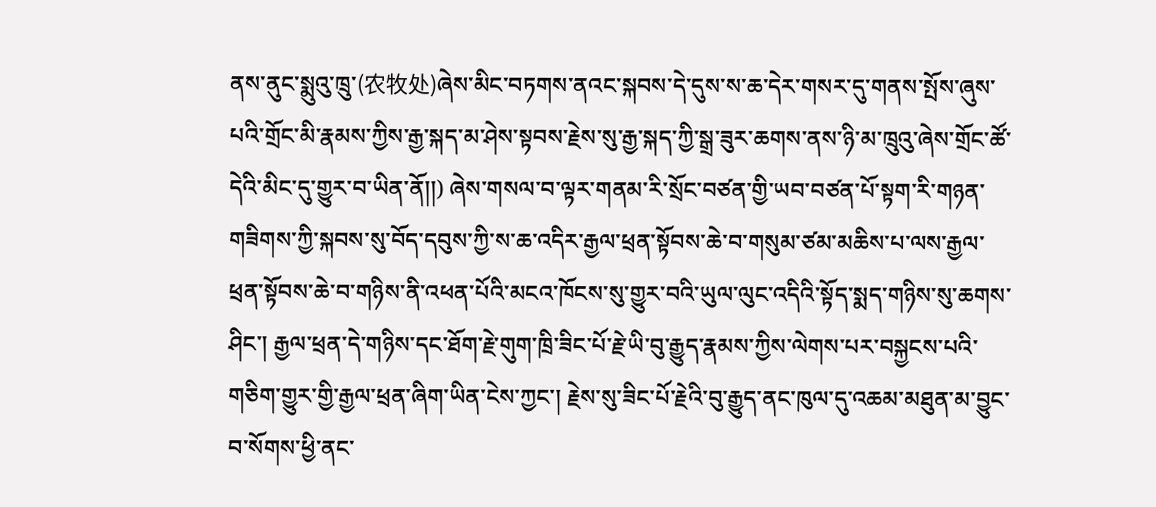ནས་ནུང་སྨུའུ་ཁྲུ་(农牧处)ཞེས་མིང་བཏགས་ནའང་སྐབས་དེ་དུས་ས་ཆ་དེར་གསར་དུ་གནས་སྤོས་ཞུས་པའི་གྲོང་མི་རྣམས་ཀྱིས་རྒྱ་སྐད་མ་ཤེས་སྟབས་རྗེས་སུ་རྒྱ་སྐད་ཀྱི་སྒྲ་ཟུར་ཆགས་ནས་ཉི་མ་ཁྲུའུ་ཞེས་གྲོང་ཚོ་དེའི་མིང་དུ་གྱུར་བ་ཡིན་ནོ།།) ཞེས་གསལ་བ་ལྟར་གནམ་རི་སྲོང་བཙན་གྱི་ཡབ་བཙན་པོ་སྟག་རི་གཉན་གཟིགས་ཀྱི་སྐབས་སུ་བོད་དབུས་ཀྱི་ས་ཆ་འདིར་རྒྱལ་ཕྲན་སྟོབས་ཆེ་བ་གསུམ་ཙམ་མཆིས་པ་ལས་རྒྱལ་ཕྲན་སྟོབས་ཆེ་བ་གཉིས་ནི་འཕན་པོའི་མངའ་ཁོངས་སུ་གྱུར་བའི་ཡུལ་ལུང་འདིའི་སྟོད་སྨད་གཉིས་སུ་ཆགས་ཤིང་། རྒྱལ་ཕྲན་དེ་གཉིས་དང་ཐོག་རྗེ་གུག་ཁྲི་ཟིང་པོ་རྗེ་ཡི་བུ་རྒྱུད་རྣམས་ཀྱིས་ལེགས་པར་བསྐྱངས་པའི་གཅིག་གྱུར་གྱི་རྒྱལ་ཕྲན་ཞིག་ཡིན་ངེས་ཀྱང་། རྗེས་སུ་ཟིང་པོ་རྗེའི་བུ་རྒྱུད་ནང་ཁུལ་དུ་འཆམ་མཐུན་མ་བྱུང་བ་སོགས་ཕྱི་ནང་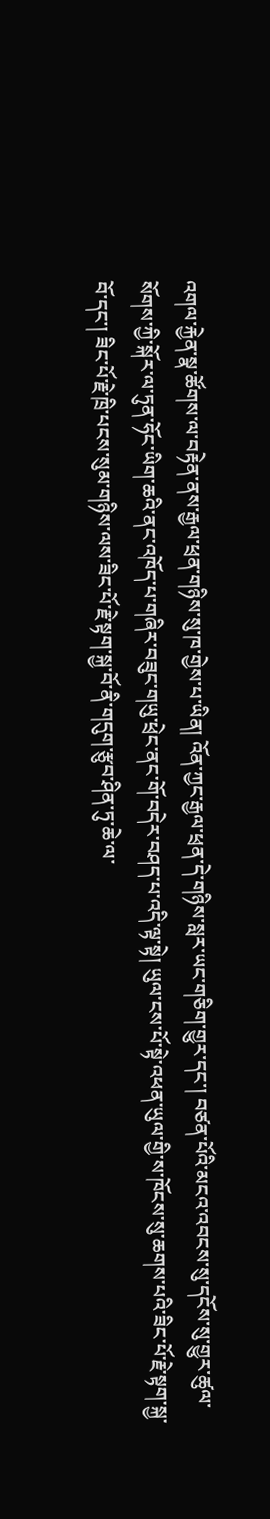འགལ་རྐྱེན་སྣ་ཚོགས་ལ་བརྟེན་ནས་རྒྱལ་ཕྲན་གཉིས་སུ་ཁ་གྱེས་པ་ཡིན། འོན་ཀྱང་རྒྱལ་ཕྲན་དེ་གཉིས་སླར་ཡང་གཅིག་གྱུར་དང་། བཙན་པོའི་མངའ་འབངས་སུ་དངོས་སུ་གྱུར་ཚུལ་སོགས་ཀྱི་སྐོར་ལ་ཏུན་ཧོང་ཡིག་ཆའི་ནང་འཁོད་པ་གཞིར་བཟུང་གཡུ་ཕྲེང་ནང་གོ་བདེར་བཤད་པ་འདི་ལྟ་སྟེ། ཡུལ་ངས་པོ་སྟེ་འཕན་ཡུལ་གྱི་ས་ཁོངས་སུ་ཆགས་པའི་ཟིང་པོ་རྗེ་སྟག་སྐྱ་བོ་དང་། ཟིང་པོ་རྗེ་ཁྲི་པངས་སུམ་གཉིས་ལས་ཟིང་པོ་རྗེ་སྟག་སྐྱ་བོ་ནི་གདུག་རྩུབ་ཤིན་ཏུ་ཆེ་ལ་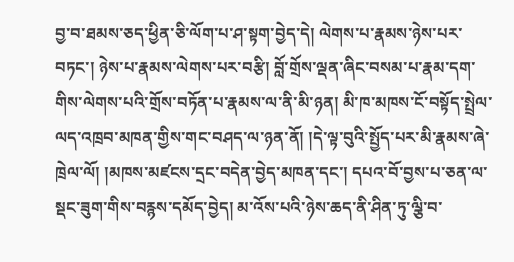བྱ་བ་ཐམས་ཅད་ཕྱིན་ཅི་ལོག་པ་ཤ་སྟག་བྱེད་དེ། ལེགས་པ་རྣམས་ཉེས་པར་བཏང་། ཉེས་པ་རྣམས་ལེགས་པར་བརྩི། བློ་གྲོས་ལྡན་ཞིང་བསམ་པ་རྣམ་དག་གིས་ལེགས་པའི་གྲོས་བཏོན་པ་རྣམས་ལ་ནི་མི་ཉན། མི་ཁ་མཁས་ངོ་བསྟོད་སྤྲེལ་ལད་འཁྲབ་མཁན་གྱིས་གང་བཤད་ལ་ཉན་ནོ། །དེ་ལྟ་བུའི་སྤྱོད་པར་མི་རྣམས་ཞེ་ཁྲེལ་ལོ། །མཁས་མཛངས་དྲང་བདེན་བྱེད་མཁན་དང་། དཔའ་བོ་བྱས་པ་ཅན་ལ་སྡང་ཟུག་གིས་བརྙས་དམོད་བྱེད། མ་འོས་པའི་ཉེས་ཆད་ནི་ཤིན་ཏུ་ལྕི་བ་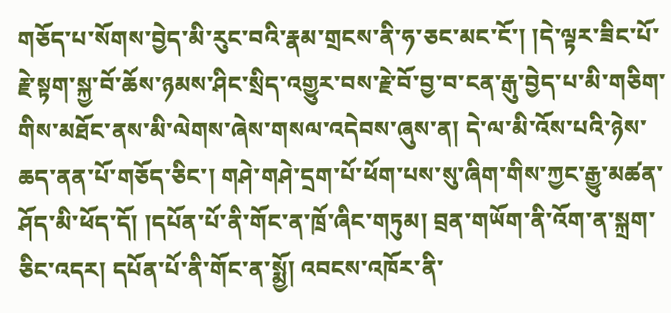གཅོད་པ་སོགས་བྱེད་མི་རུང་བའི་རྣམ་གྲངས་ནི་ཧ་ཅང་མང་ངོ་། །དེ་ལྟར་ཟིང་པོ་རྗེ་སྟག་སྐྱ་བོ་ཆོས་ཉམས་ཤིང་སྲིད་འགྱུར་བས་རྗེ་བོ་བྱ་བ་ངན་རྒུ་བྱེད་པ་མི་གཅིག་གིས་མཐོང་ནས་མི་ལེགས་ཞེས་གསལ་འདེབས་ཞུས་ན། དེ་ལ་མི་འོས་པའི་ཉེས་ཆད་ནན་པོ་གཅོད་ཅིང་། གཤེ་གཤེ་དྲག་པོ་ཕོག་པས་སུ་ཞིག་གིས་ཀྱང་རྒྱུ་མཚན་ཤོད་མི་ཕོད་དོ། །དཔོན་པོ་ནི་གོང་ན་ཁྲོ་ཞིང་གཏུམ། བྲན་གཡོག་ནི་འོག་ན་སྐྲག་ཅིང་འདར། དཔོན་པོ་ནི་གོང་ན་སྨྱོ། འབངས་འཁོར་ནི་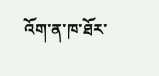འོག་ན་ཁ་ཐོར་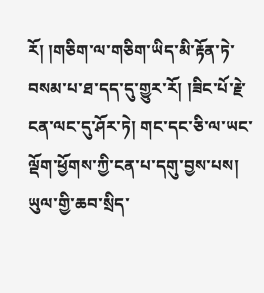རོ། །གཅིག་ལ་གཅིག་ཡིད་མི་རྟོན་ཏེ་བསམ་པ་ཐ་དད་དུ་གྱུར་རོ། །ཟིང་པོ་རྗེ་ངན་ལང་དུ་ཤོར་ཏེ། གང་དང་ཅི་ལ་ཡང་ལྡོག་ཕྱོགས་ཀྱི་ངན་པ་དགུ་བྱས་པས། ཡུལ་གྱི་ཆབ་སྲིད་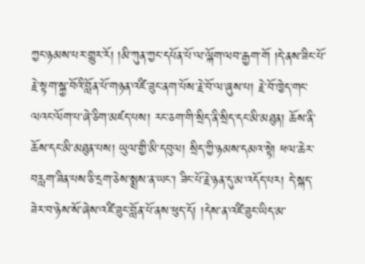ཀྱང་ཉམས་པར་གྱུར་རོ། །མི་ཀུན་ཀྱང་དཔོན་པོ་ལ་ལྐོག་ལབ་རྒྱག་གོ །དེ་ནས་ཟིང་པོ་རྗེ་སྟག་སྐྱ་བོའི་བློན་པོ་གཉན་འཛི་ཟུང་ནག་པོས་རྗེ་བོ་ལ་ཞུས་པ། རྗེ་བོ་ཁྱེད་གང་ལའང་ལོག་པ་ཞེ་ཅིག་མཛད་པས། རང་ཅག་གི་སྲིད་ནི་སྲིད་དང་མི་མཐུན། ཆོས་ནི་ཆོས་དང་མི་མཐུན་པས། ཡུལ་གྱི་མི་དབུལ། སྲིད་ཀྱི་ཉམས་དམའ་སྟེ། ཕལ་ཆེར་བརླག་ཟིན་པས་ཅི་དྲག་ཅེས་སྨྲས་ན་ཡང་། ཟིང་པོ་རྗེ་ཉན་དུ་མ་འདོད་པར། དེ་སྐད་ཟེར་བ་ཉེས་སོ་ཞེས་འཛི་ཟུང་བློན་པོ་ནས་ཕུད་དོ། །དེས་ན་འཛི་ཟུང་ཡིད་མ་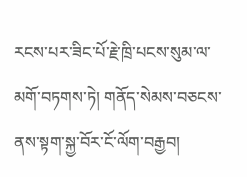རངས་པར་ཟིང་པོ་རྗེ་ཁྲི་པངས་སུམ་ལ་མགོ་བཏགས་ཏེ། གནོད་སེམས་བཅངས་ནས་སྟག་སྐྱ་བོར་ངོ་ལོག་བརྒྱབ།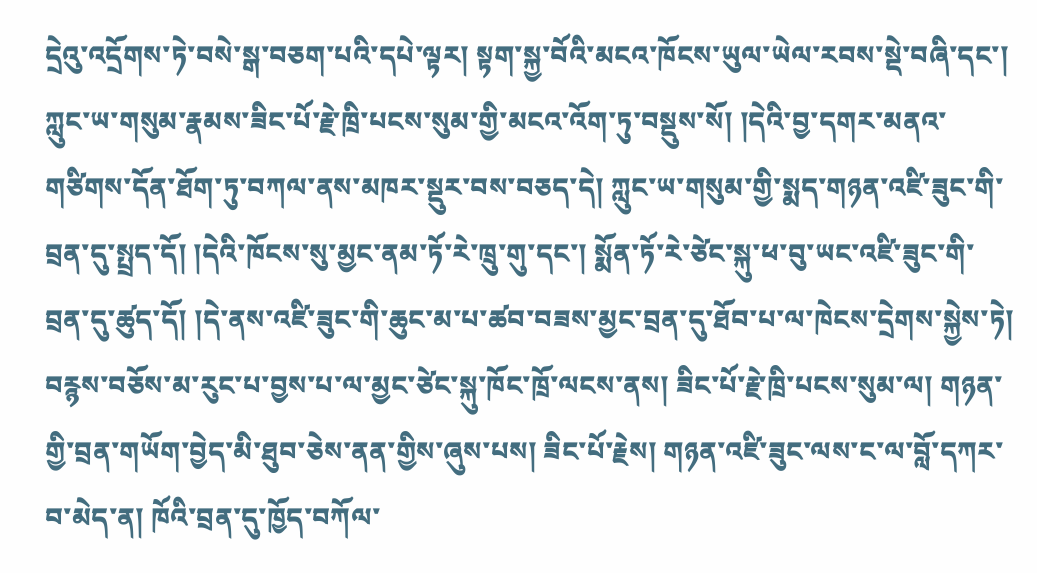དྲེའུ་འདྲོགས་ཏེ་བསེ་སྒ་བཅག་པའི་དཔེ་ལྟར། སྟག་སྐྱ་བོའི་མངའ་ཁོངས་ཡུལ་ཡེལ་རབས་སྡེ་བཞི་དང་། ཀླུང་ཡ་གསུམ་རྣམས་ཟིང་པོ་རྗེ་ཁྲི་པངས་སུམ་གྱི་མངའ་འོག་ཏུ་བསྡུས་སོ། །དེའི་བྱ་དགར་མནའ་གཙིགས་དོན་ཐོག་ཏུ་བཀལ་ནས་མཁར་སྡུར་བས་བཅད་དེ། ཀླུང་ཡ་གསུམ་གྱི་སྨད་གཉན་འཛི་ཟུང་གི་བྲན་དུ་སྤྲད་དོ། །དེའི་ཁོངས་སུ་མྱང་ནམ་ཏོ་རེ་ཁྲུ་གུ་དང་། སྨོན་ཏོ་རེ་ཙེང་སྐུ་ཕ་བུ་ཡང་འཛི་ཟུང་གི་བྲན་དུ་ཚུད་དོ། །དེ་ནས་འཛི་ཟུང་གི་ཆུང་མ་པ་ཚབ་བཟས་མྱང་བྲན་དུ་ཐོབ་པ་ལ་ཁེངས་དྲེགས་སྐྱེས་ཏེ། བརྙས་བཅོས་མ་རུང་པ་བྱས་པ་ལ་མྱང་ཙེང་སྐུ་ཁོང་ཁྲོ་ལངས་ནས། ཟིང་པོ་རྗེ་ཁྲི་པངས་སུམ་ལ། གཉན་གྱི་བྲན་གཡོག་བྱེད་མི་ཐུབ་ཅེས་ནན་གྱིས་ཞུས་པས། ཟིང་པོ་རྗེས། གཉན་འཛི་ཟུང་ལས་ང་ལ་བློ་དཀར་བ་མེད་ན། ཁོའི་བྲན་དུ་ཁྱོད་བཀོལ་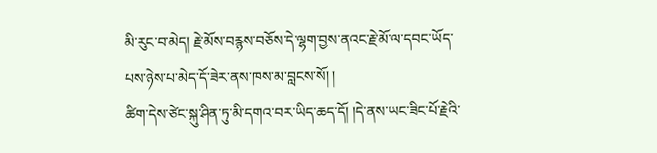མི་རུང་བ་མེད། རྗེ་མོས་བརྙས་བཅོས་དེ་ལྷག་བྱས་ནའང་རྗེ་མོ་ལ་དབང་ཡོད་པས་ཉེས་པ་མེད་དོ་ཟེར་ནས་ཁས་མ་བླངས་སོ། །
ཚིག་དེས་ཙེང་སྐུ་ཤིན་ཏུ་མི་དགའ་བར་ཡིད་ཆད་དོ། །དེ་ནས་ཡང་ཟིང་པོ་རྗེའི་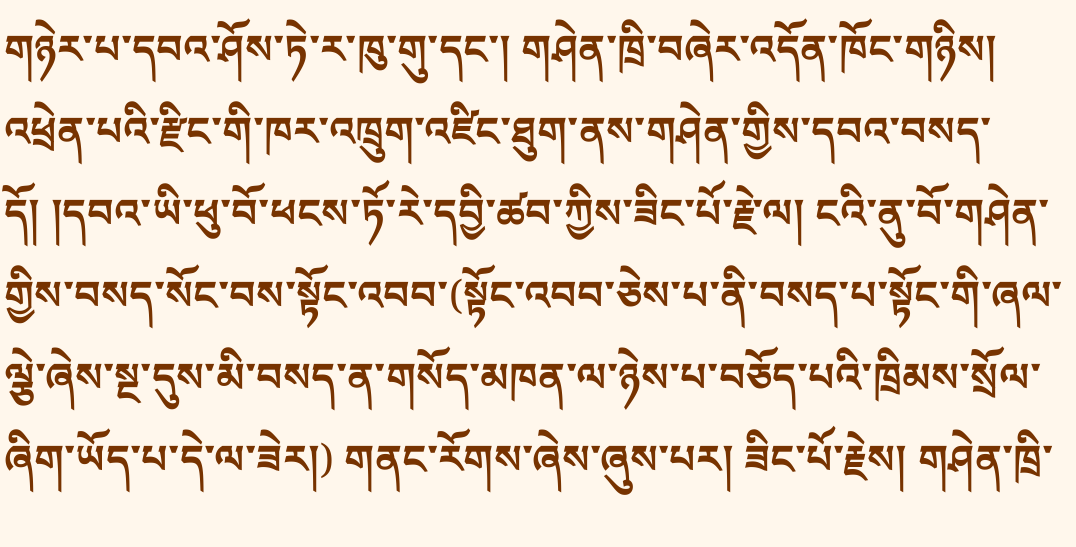གཉེར་པ་དབའ་ཤོས་ཏེ་ར་ཁུ་གུ་དང་། གཤེན་ཁྲི་བཞེར་འདོན་ཁོང་གཉིས། འཕྲེན་པའི་རྫིང་གི་ཁར་འཁྲུག་འཛིང་ཐུག་ནས་གཤེན་གྱིས་དབའ་བསད་དོ། །དབའ་ཡི་ཕུ་བོ་ཕངས་ཏོ་རེ་དབྱི་ཚབ་ཀྱིས་ཟིང་པོ་རྗེ་ལ། ངའི་ནུ་བོ་གཤེན་གྱིས་བསད་སོང་བས་སྟོང་འབབ་(སྟོང་འབབ་ཅེས་པ་ནི་བསད་པ་སྟོང་གི་ཞལ་ལྕེ་ཞེས་སྔ་དུས་མི་བསད་ན་གསོད་མཁན་ལ་ཉེས་པ་བཅོད་པའི་ཁྲིམས་སྲོལ་ཞིག་ཡོད་པ་དེ་ལ་ཟེར།) གནང་རོགས་ཞེས་ཞུས་པར། ཟིང་པོ་རྗེས། གཤེན་ཁྲི་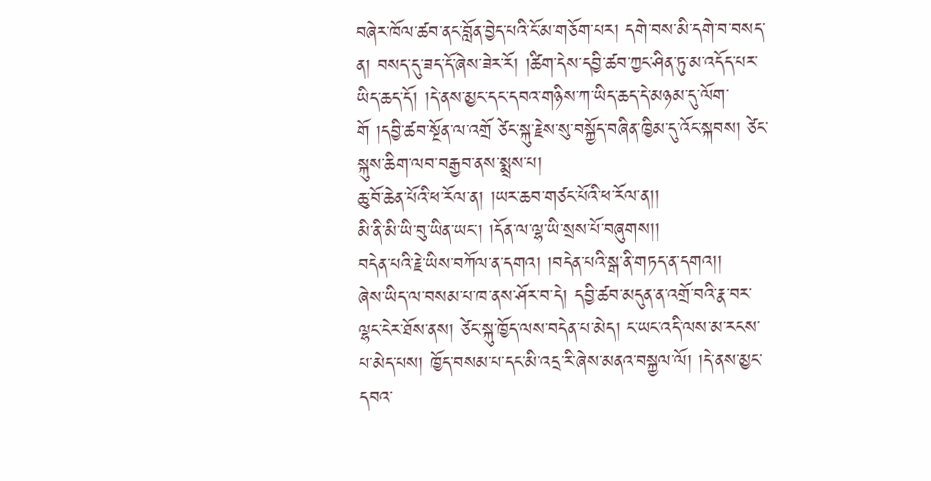བཞེར་ཁོལ་ཚབ་ནང་བློན་བྱེད་པའི་ངོ་མ་གཅོག་པར། དགེ་བས་མི་དགེ་བ་བསད་ན། བསད་དུ་ཟད་དོ་ཞེས་ཟེར་རོ། །ཚིག་དེས་དབྱི་ཚབ་ཀྱང་ཤིན་ཏུ་མ་འདོད་པར་ཡིད་ཆད་དོ། །དེ་ནས་མྱང་དང་དབའ་གཉིས་ཀ་ཡིད་ཆད་དེ་མཉམ་དུ་ལོག་གོ །དབྱི་ཚབ་སྔོན་ལ་འགྲོ ཙེང་སྐུ་རྗེས་སུ་བསྐྱོད་བཞིན་ཁྱིམ་དུ་འོང་སྐབས། ཙེང་སྐུས་ཆིག་ལབ་བརྒྱབ་ནས་སྨྲས་པ།
ཆུ་བོ་ཆེན་པོའི་ཕ་རོལ་ན། །ཡར་ཆབ་གཙང་པོའི་ཕ་རོལ་ན།།
མི་ནི་མི་ཡི་བུ་ཡིན་ཡང་། །དོན་ལ་ལྷ་ཡི་སྲས་པོ་བཞུགས།།
བདེན་པའི་རྗེ་ཡིས་བཀོལ་ན་དགའ། །བདེན་པའི་སྒ་ནི་གཏད་ན་དགའ།།
ཞེས་ཡིད་ལ་བསམ་པ་ཁ་ནས་ཤོར་བ་དེ། དབྱི་ཚབ་མདུན་ན་འགྲོ་བའི་རྣ་བར་ལྷང་ངེར་ཐོས་ནས། ཙེང་སྐུ་ཁྱོད་ལས་བདེན་པ་མེད། ང་ཡང་འདི་ལས་མ་རངས་པ་མེད་པས། ཁྱོད་བསམ་པ་དང་མི་འདྲ་རི་ཞེས་མནའ་བསྐྱལ་ལོ། །དེ་ནས་མྱང་དབའ་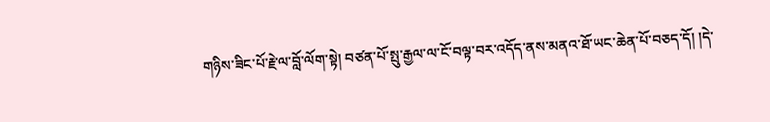གཉིས་ཟིང་པོ་རྗེ་ལ་བློ་ལོག་སྟེ། བཙན་པོ་སྤུ་རྒྱལ་ལ་ངོ་བལྟ་བར་འདོད་ནས་མནའ་ཐོ་ཡང་ཆེན་པོ་བཅད་དོ། །དེ་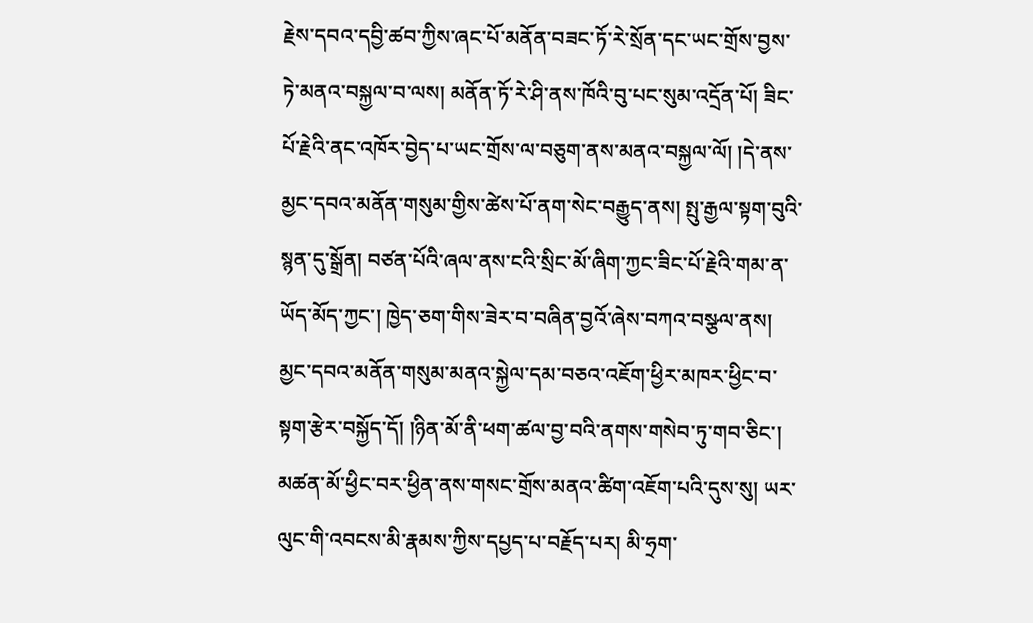རྗེས་དབའ་དབྱི་ཚབ་ཀྱིས་ཞང་པོ་མནོན་བཟང་ཏོ་རེ་སྲོན་དང་ཡང་གྲོས་བྱས་ཏེ་མནའ་བསྐྱལ་བ་ལས། མནོན་ཏོ་རེ་ཤི་ནས་ཁོའི་བུ་པང་སུམ་འདྲོན་པོ། ཟིང་པོ་རྗེའི་ནང་འཁོར་བྱེད་པ་ཡང་གྲོས་ལ་བཅུག་ནས་མནའ་བསྐྱལ་ལོ། །དེ་ནས་མྱང་དབའ་མནོན་གསུམ་གྱིས་ཚེས་པོ་ནག་སེང་བརྒྱུད་ནས། སྤུ་རྒྱལ་སྟག་བུའི་སྙན་དུ་སྒྲོན། བཙན་པོའི་ཞལ་ནས་ངའི་སྲིང་མོ་ཞིག་ཀྱང་ཟིང་པོ་རྗེའི་གམ་ན་ཡོད་མོད་ཀྱང་། ཁྱེད་ཅག་གིས་ཟེར་བ་བཞིན་བྱའོ་ཞེས་བཀའ་བསྩལ་ནས། མྱང་དབའ་མནོན་གསུམ་མནའ་སྐྱེལ་དམ་བཅའ་འཇོག་ཕྱིར་མཁར་ཕྱིང་བ་སྟག་རྩེར་བསྐྱོད་དོ། །ཉིན་མོ་ནི་ཕག་ཚལ་བྱ་བའི་ནགས་གསེབ་ཏུ་གབ་ཅིང་། མཚན་མོ་ཕྱིང་བར་ཕྱིན་ནས་གསང་གྲོས་མནའ་ཚིག་འཇོག་པའི་དུས་སུ། ཡར་ལུང་གི་འབངས་མི་རྣམས་ཀྱིས་དཔྱད་པ་བརྗོད་པར། མི་ཧྲག་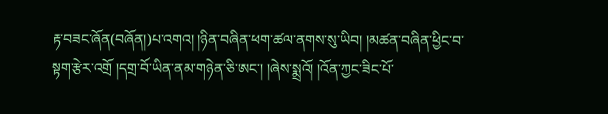རྟ་བཟང་ཞོན(བཞོན།)པ་འགའ། །ཉིན་བཞིན་ཕག་ཚལ་ནགས་སུ་ཡིབ། །མཚན་བཞིན་ཕྱིང་བ་སྟག་རྩེར་འགྲོ །དགྲ་བོ་ཡིན་ནམ་གཉེན་ཅི་ཨང་། །ཞེས་སྨྲའོ། །འོན་ཀྱང་ཟིང་པོ་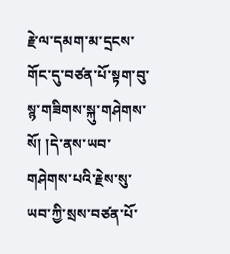རྗེ་ལ་དམག་མ་དྲངས་གོང་དུ་བཙན་པོ་སྟག་བུ་སྙ་གཟིགས་སྐུ་གཤེགས་སོ། །དེ་ནས་ཡབ་གཤེགས་པའི་རྗེས་སུ་ཡབ་ཀྱི་སྲས་བཙན་པོ་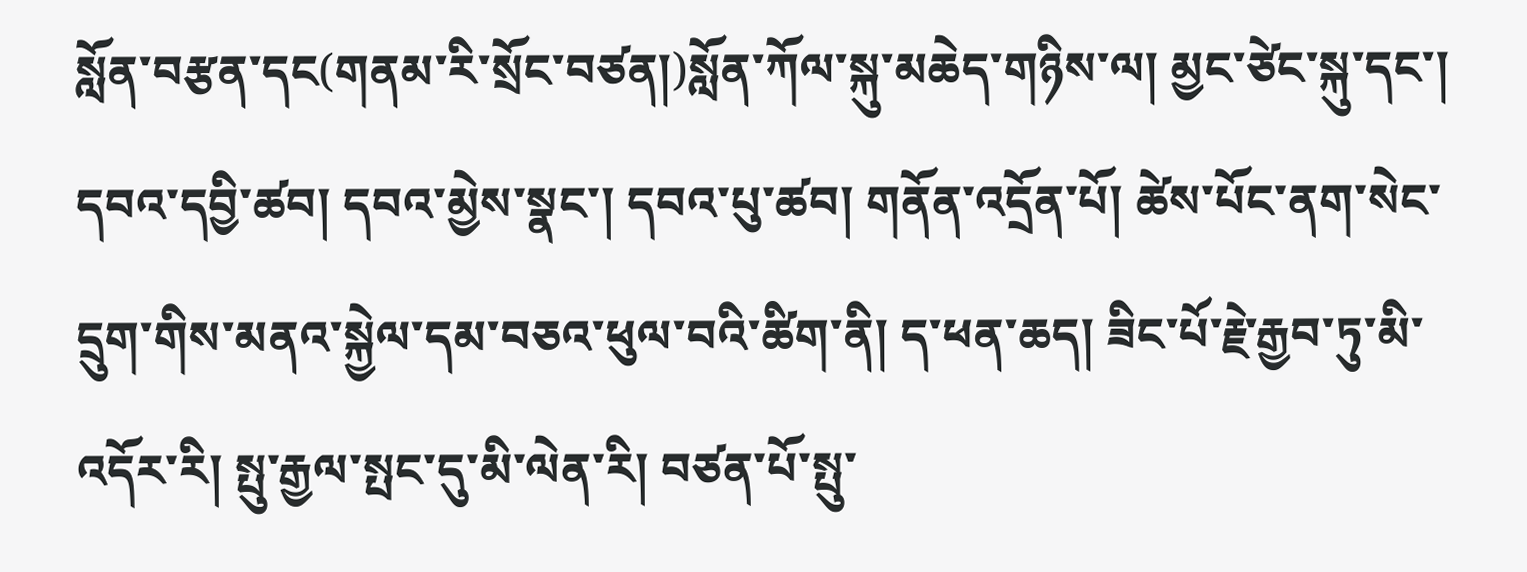སློན་བརྩན་དང(གནམ་རི་སྲོང་བཙན།)སློན་ཀོལ་སྐུ་མཆེད་གཉིས་ལ། མྱང་ཙེང་སྐུ་དང་། དབའ་དབྱི་ཚབ། དབའ་མྱེས་སྣང་། དབའ་པུ་ཚབ། གནོན་འདྲོན་པོ། ཚེས་པོང་ནག་སེང་དྲུག་གིས་མནའ་སྐྱེལ་དམ་བཅའ་ཕུལ་བའི་ཚིག་ནི། ད་ཕན་ཆད། ཟིང་པོ་རྗེ་རྒྱབ་ཏུ་མི་འདོར་རི། སྤུ་རྒྱལ་སྤང་དུ་མི་ལེན་རི། བཙན་པོ་སྤུ་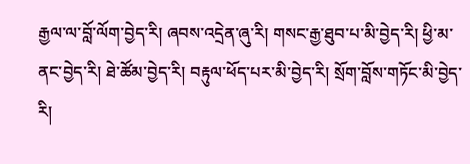རྒྱལ་ལ་བློ་ལོག་བྱེད་རི། ཞབས་འདྲེན་ཞུ་རི། གསང་རྒྱ་ཐུབ་པ་མི་བྱེད་རི། ཕྱི་མ་ནང་བྱེད་རི། ཐེ་ཚོམ་བྱེད་རི། བརྟུལ་ཕོད་པར་མི་བྱེད་རི། སྲོག་བློས་གཏོང་མི་བྱེད་རི།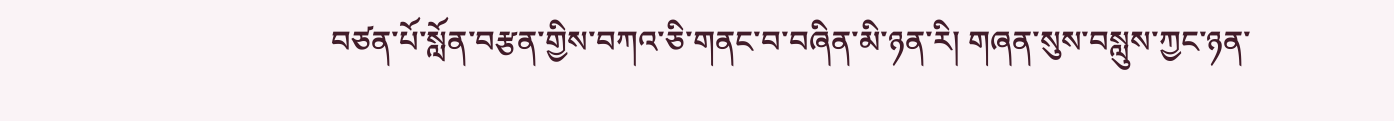བཙན་པོ་སློན་བརྩན་གྱིས་བཀའ་ཅི་གནང་བ་བཞིན་མི་ཉན་རི། གཞན་སུས་བསླུས་ཀྱང་ཉན་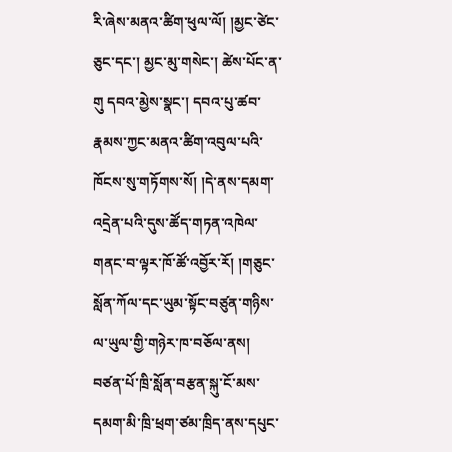རི་ཞེས་མནའ་ཚིག་ཕུལ་ལོ། །མྱང་ཙེང་ཅུང་དང་། མྱང་མུ་གསེང་། ཚེས་པོང་ན་གུ དབའ་མྱེས་སྣང་། དབའ་པུ་ཚབ་རྣམས་ཀྱང་མནའ་ཚིག་འབུལ་པའི་ཁོངས་སུ་གཏོགས་སོ། །དེ་ནས་དམག་འདྲེན་པའི་དུས་ཚོད་གཏན་འཁེལ་གནང་བ་ལྟར་ཁོ་ཚོ་འབྱོར་རོ། །གཅུང་སློན་ཀོལ་དང་ཡུམ་སྟོང་བཙུན་གཉིས་ལ་ཡུལ་གྱི་གཉེར་ཁ་བཅོལ་ནས། བཙན་པོ་ཁྲི་སློན་བརྩན་སྐུ་ངོ་མས་དམག་མི་ཁྲི་ཕྲག་ཙམ་ཁྲིད་ནས་དཔུང་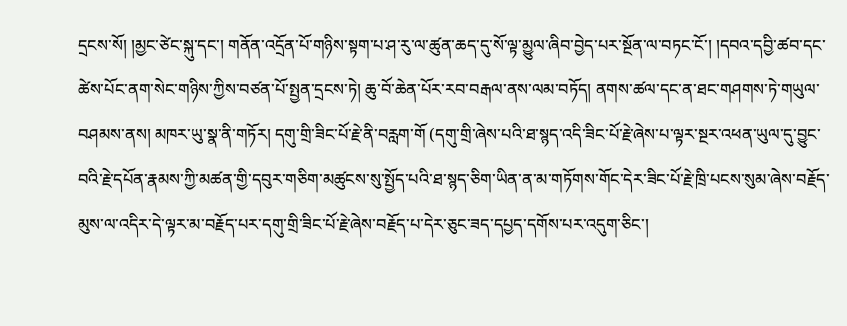དྲངས་སོ། །མྱང་ཙེང་སྐུ་དང་། གནོན་འདྲོན་པོ་གཉིས་སྟག་པ་ཤ་རུ་ལ་ཚུན་ཆད་དུ་སོ་ལྟ་མྱུལ་ཞིབ་བྱེད་པར་སྔོན་ལ་བཏང་ངོ་། །དབའ་དབྱི་ཚབ་དང་ཚེས་པོང་ནག་སེང་གཉིས་ཀྱིས་བཙན་པོ་སྤྱན་དྲངས་ཏེ། ཆུ་བོ་ཆེན་པོར་རབ་བརྒལ་ནས་ལམ་བཏོད། ནགས་ཚལ་དང་ན་ཐང་གཤགས་ཏེ་གཡུལ་བཤམས་ནས། མཁར་ཡུ་སྣ་ནི་གཏོར། དགུ་གྲི་ཟིང་པོ་རྗེ་ནི་བརླག་གོ (དགུ་གྲི་ཞེས་པའི་ཐ་སྙད་འདི་ཟིང་པོ་རྗེ་ཞེས་པ་ལྟར་སྔར་འཕན་ཡུལ་དུ་བྱུང་བའི་རྗེ་དཔོན་རྣམས་ཀྱི་མཚན་གྱི་དབུར་གཅིག་མཚུངས་སུ་སྤྱོད་པའི་ཐ་སྙད་ཅིག་ཡིན་ན་མ་གཏོགས་གོང་དེར་ཟིང་པོ་རྗེ་ཁྲི་པངས་སུམ་ཞེས་བརྗོད་མུས་ལ་འདིར་དེ་ལྟར་མ་བརྗོད་པར་དགུ་གྲི་ཟིང་པོ་རྗེ་ཞེས་བརྗོད་པ་དེར་ཅུང་ཟད་དཔྱད་དགོས་པར་འདུག་ཅིང་།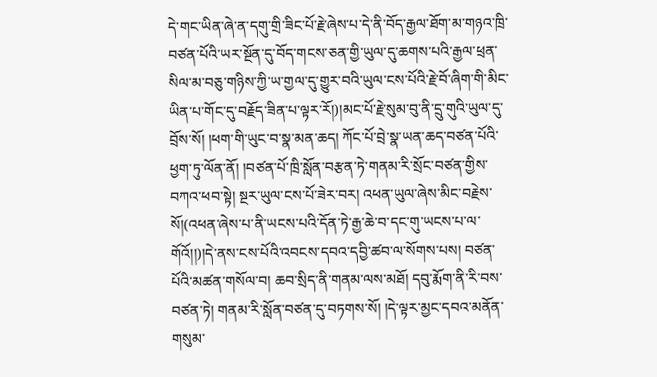དེ་གང་ཡིན་ཞེ་ན་དགུ་གྲི་ཟིང་པོ་རྗེ་ཞེས་པ་དེ་ནི་བོད་རྒྱལ་ཐོག་མ་གཉའ་ཁྲི་བཙན་པོའི་ཡར་སྔོན་དུ་བོད་གངས་ཅན་གྱི་ཡུལ་དུ་ཆགས་པའི་རྒྱལ་ཕྲན་སིལ་མ་བཅུ་གཉིས་ཀྱི་ཡ་གྱལ་དུ་གྱུར་བའི་ཡུལ་ངས་པོའི་རྗེ་བོ་ཞིག་གི་མིང་ཡིན་པ་གོང་དུ་བརྗོད་ཟིན་པ་ལྟར་རོ།)།མང་པོ་རྗེ་སུམ་བུ་ནི་དྲུ་གུའི་ཡུལ་དུ་བྲོས་སོ། །ཕག་གི་ཡུང་བ་སྣ་མན་ཆད། ཀོང་པོ་བྲེ་སྣ་ཡན་ཆད་བཙན་པོའི་ཕྱག་ཏུ་ལོན་ནོ། །བཙན་པོ་ཁྲི་སློན་བརྩན་ཏེ་གནམ་རི་སྲོང་བཙན་གྱིས་བཀའ་ཕབ་སྟེ། སྔར་ཡུལ་ངས་པོ་ཟེར་བར། འཕན་ཡུལ་ཞེས་མིང་བརྗེས་སོ།(འཕན་ཞེས་པ་ནི་ཡངས་པའི་དོན་ཏེ་རྒྱ་ཆེ་བ་དང་གུ་ཡངས་པ་ལ་གོའོ།།)།དེ་ནས་ངས་པོའི་འབངས་དབའ་དབྱི་ཚབ་ལ་སོགས་པས། བཙན་པོའི་མཚན་གསོལ་བ། ཆབ་སྲིད་ནི་གནམ་ལས་མཐོ། དབུ་རྨོག་ནི་རི་བས་བཙན་ཏེ། གནམ་རི་སློན་བཙན་དུ་བཏགས་སོ། །དེ་ལྟར་མྱང་དབའ་མནོན་གསུམ་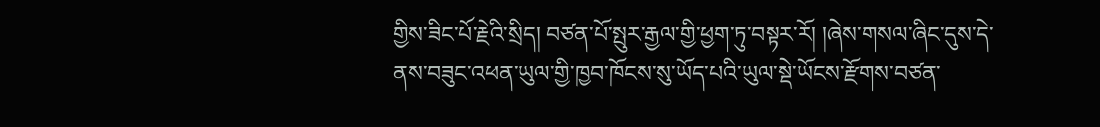གྱིས་ཟིང་པོ་རྗེའི་སྲིད། བཙན་པོ་སྤུར་རྒྱལ་གྱི་ཕྱག་ཏུ་བསྟར་རོ། །ཞེས་གསལ་ཞིང་དུས་དེ་ནས་བཟུང་འཕན་ཡུལ་གྱི་ཁྱབ་ཁོངས་སུ་ཡོད་པའི་ཡུལ་སྡེ་ཡོངས་རྫོགས་བཙན་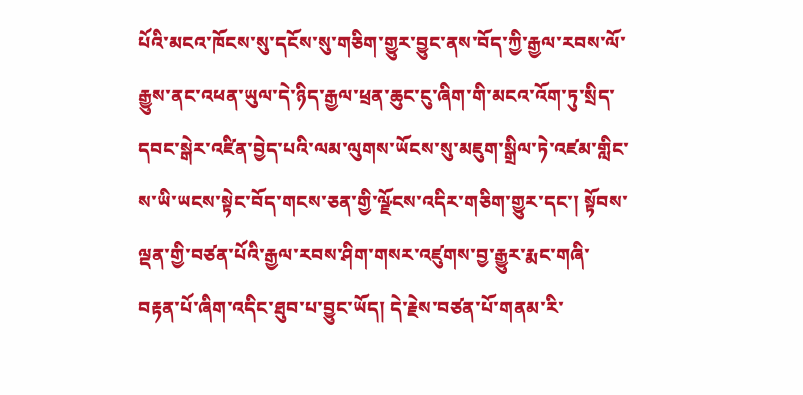པོའི་མངའ་ཁོངས་སུ་དངོས་སུ་གཅིག་གྱུར་བྱུང་ནས་བོད་ཀྱི་རྒྱལ་རབས་ལོ་རྒྱུས་ནང་འཕན་ཡུལ་དེ་ཉིད་རྒྱལ་ཕྲན་ཆུང་ངུ་ཞིག་གི་མངའ་འོག་ཏུ་སྲིད་དབང་སྒེར་འཛིན་བྱེད་པའི་ལམ་ལུགས་ཡོངས་སུ་མཇུག་སྒྲིལ་ཏེ་འཛམ་གླིང་ས་ཡི་ཡངས་སྟེང་བོད་གངས་ཅན་གྱི་ལྫོངས་འདིར་གཅིག་གྱུར་དང་། སྟོབས་ལྡན་གྱི་བཙན་པོའི་རྒྱལ་རབས་ཤིག་གསར་འཛུགས་བྱ་རྒྱུར་རྨང་གཞི་བརྟན་པོ་ཞིག་འདིང་ཐུབ་པ་བྱུང་ཡོད། དེ་རྗེས་བཙན་པོ་གནམ་རི་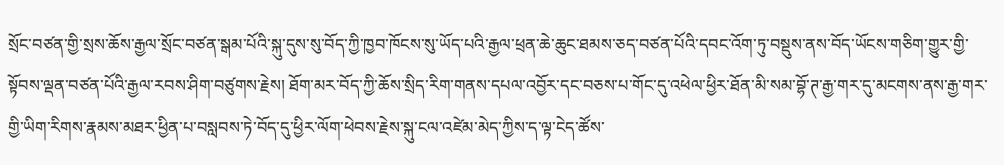སྲོང་བཙན་གྱི་སྲས་ཆོས་རྒྱལ་སྲོང་བཙན་སྒམ་པོའི་སྐུ་དུས་སུ་བོད་ཀྱི་ཁྱབ་ཁོངས་སུ་ཡོད་པའི་རྒྱལ་ཕྲན་ཆེ་ཆུང་ཐམས་ཅད་བཙན་པོའི་དབང་འོག་ཏུ་བསྡུས་ནས་བོད་ཡོངས་གཅིག་གྱུར་གྱི་སྟོབས་ལྡན་བཙན་པོའི་རྒྱལ་རབས་ཤིག་བཙུགས་རྗེས། ཐོག་མར་བོད་ཀྱི་ཆོས་སྲིད་རིག་གནས་དཔལ་འབྱོར་དང་བཅས་པ་གོང་དུ་འཕེལ་ཕྱིར་ཐོན་མི་སམ་བྷོ་ཊ་རྒྱ་གར་དུ་མངགས་ནས་རྒྱ་གར་གྱི་ཡིག་རིགས་རྣམས་མཐར་ཕྱིན་པ་བསླབས་ཏེ་བོད་དུ་ཕྱིར་ལོག་ཕེབས་རྗེས་སྐུ་ངལ་འཛེམ་མེད་ཀྱིས་ད་ལྟ་ངེད་ཚོས་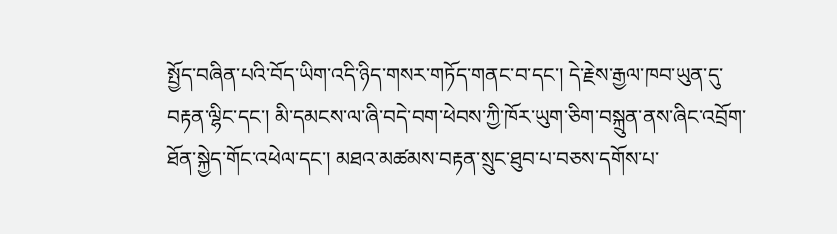སྤྱོད་བཞིན་པའི་བོད་ཡིག་འདི་ཉིད་གསར་གཏོད་གནང་བ་དང་། དེ་རྗེས་རྒྱལ་ཁབ་ཡུན་དུ་བརྟན་ལྷིང་དང་། མི་དམངས་ལ་ཞི་བདེ་བག་ཕེབས་ཀྱི་ཁོར་ཡུག་ཅིག་བསྐྲུན་ནས་ཞིང་འབྲོག་ཐོན་སྐྱེད་གོང་འཕེལ་དང་། མཐའ་མཚམས་བརྟན་སྲུང་ཐུབ་པ་བཅས་དགོས་པ་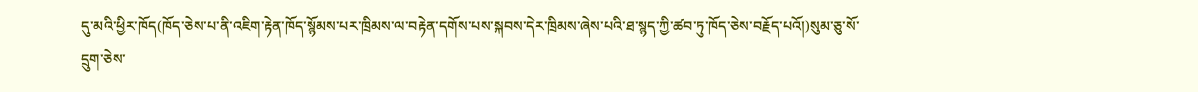དུ་མའི་ཕྱིར་ཁོད(ཁོད་ཅེས་པ་ནི་འཇིག་རྟེན་ཁོད་སྙོམས་པར་ཁྲིམས་ལ་བརྟེན་དགོས་པས་སྐབས་དེར་ཁྲིམས་ཞེས་པའི་ཐ་སྙད་ཀྱི་ཚབ་ཏུ་ཁོད་ཅེས་བརྗོད་པའོ།)སུམ་ཅུ་སོ་དྲུག་ཅེས་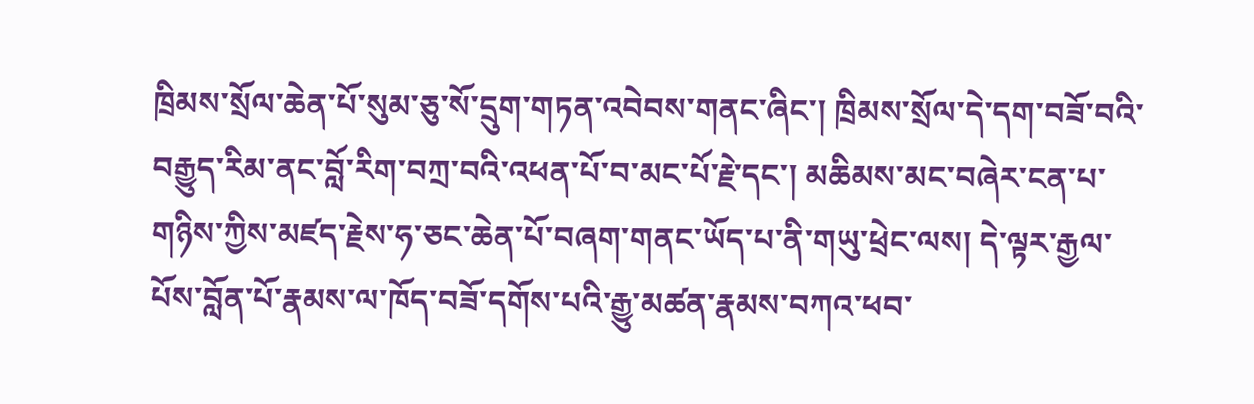ཁྲིམས་སྲོལ་ཆེན་པོ་སུམ་ཅུ་སོ་དྲུག་གཏན་འབེབས་གནང་ཞིང་། ཁྲིམས་སྲོལ་དེ་དག་བཟོ་བའི་བརྒྱུད་རིམ་ནང་བློ་རིག་བཀྲ་བའི་འཕན་པོ་བ་མང་པོ་རྗེ་དང་། མཆིམས་མང་བཞེར་ངན་པ་གཉིས་ཀྱིས་མཛད་རྗེས་ཧ་ཅང་ཆེན་པོ་བཞག་གནང་ཡོད་པ་ནི་གཡུ་ཕྲེང་ལས། དེ་ལྟར་རྒྱལ་པོས་བློན་པོ་རྣམས་ལ་ཁོད་བཟོ་དགོས་པའི་རྒྱུ་མཚན་རྣམས་བཀའ་ཕབ་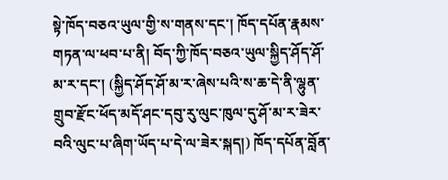སྟེ་ཁོད་བཅའ་ཡུལ་གྱི་ས་གནས་དང་། ཁོད་དཔོན་རྣམས་གཏན་ལ་ཕབ་པ་ནི། བོད་ཀྱི་ཁོད་བཅའ་ཡུལ་སྐྱིད་ཤོད་ཤོ་མ་ར་དང་། (སྐྱིད་ཤོད་ཤོ་མ་ར་ཞེས་པའི་ས་ཆ་དེ་ནི་ལྷུན་གྲུབ་རྫོང་ཕོད་མདོ་ཤང་དབུ་རུ་ལུང་ཁུལ་དུ་ཤོ་མ་ར་ཟེར་བའི་ལུང་པ་ཞིག་ཡོད་པ་དེ་ལ་ཟེར་སྐད།) ཁོད་དཔོན་བློན་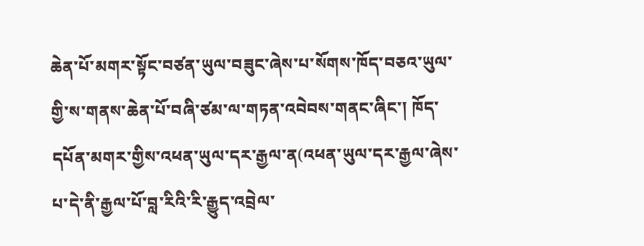ཆེན་པོ་མགར་སྟོང་བཙན་ཡུལ་བཟུང་ཞེས་པ་སོགས་ཁོད་བཅའ་ཡུལ་གྱི་ས་གནས་ཆེན་པོ་བཞི་ཙམ་ལ་གཏན་འབེབས་གནང་ཞིང་། ཁོད་དཔོན་མགར་གྱིས་འཕན་ཡུལ་དར་རྒྱལ་ན(འཕན་ཡུལ་དར་རྒྱལ་ཞེས་པ་དེ་ནི་རྒྱལ་པོ་བླ་རིའི་རི་རྒྱུད་འབྲེལ་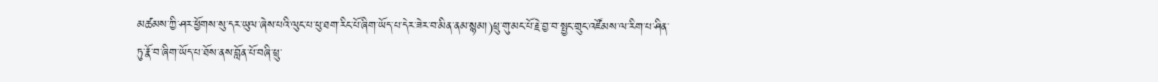མཚམས་ཀྱི་ཤར་ཕྱོགས་སུ་དར་ཡུལ་ཞེས་པའི་ལུང་པ་ཕུ་ཐག་རིང་པོ་ཞིག་ཡོད་པ་དེར་ཟེར་བ་མིན་ནམ་སྙམ།)ཕྲུ་གུ་མང་པོ་རྗེ་བྱ་བ་སྤྱང་གྲུང་འཛོམས་ལ་རིག་པ་ཤིན་ཏུ་རྣོ་བ་ཞིག་ཡོད་པ་ཐོས་ནས་བློན་པོ་བཞི་ཕྲུ་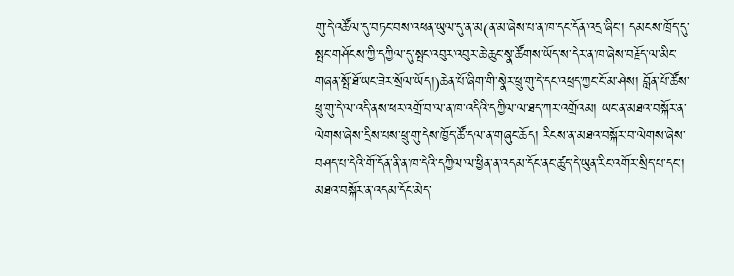གུ་དེ་འཚོལ་དུ་བཏང་བས་འཕན་ཡུལ་དུ་ན་མ(ན་མ་ཞེས་པ་ན་ཁ་དང་དོན་འདྲ་ཞིང་། དམངས་ཁྲོད་དུ་སྤང་གཤོངས་ཀྱི་དཀྱིལ་དུ་སྤང་འབུར་འབུར་ཆེ་ཆུང་སྣ་ཚོགས་ཡོད་ས་དེར་ན་ཁ་ཞེས་བརྗོད་ལ་མིང་གཞན་སྤོ་ཐོ་ཡང་ཟེར་སྲོལ་ཡོད།)ཆེན་པོ་ཞིག་གི་སྣེར་ཕྲུ་གུ་དེ་དང་འཕྲད་ཀྱང་ངོ་མ་ཤེས། བློན་པོ་ཚོས་ཕྲུ་གུ་དེ་ལ་འདི་ནས་ཕར་འགྲོ་བ་ལ་ན་ཁ་འདིའི་དཀྱིལ་ལ་ཐད་ཀར་འགྲོའམ། ཡང་ན་མཐའ་བསྐོར་ན་ལེགས་ཞེས་དྲིས་པས་ཕྲུ་གུ་དེས་ཁྱོད་ཚོ་དལ་ན་གཞུང་ཆོད། རིངས་ན་མཐའ་བསྐོར་བ་ལེགས་ཞེས་བཤད་པ་དེའི་གོ་དོན་ནི་ན་ཁ་དེའི་དཀྱིལ་ལ་ཕྱིན་ན་འདམ་དོང་ནང་ཚུད་དེ་ཡུན་རིང་འགོར་སྲིད་པ་དང་། མཐའ་བསྐོར་ན་འདམ་དོང་མེད་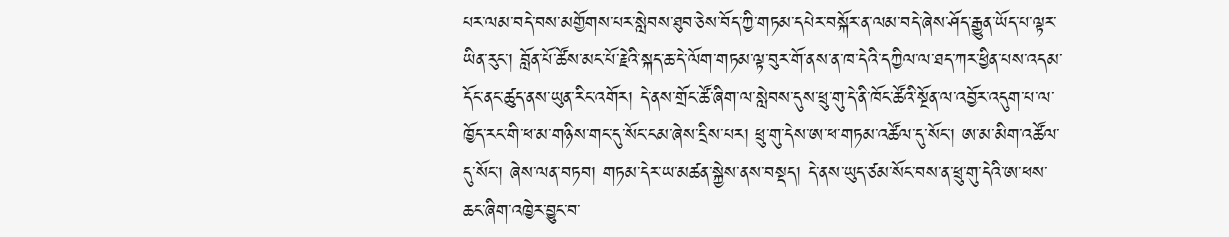པར་ལམ་བདེ་བས་མགྱོགས་པར་སླེབས་ཐུབ་ཅེས་བོད་ཀྱི་གཏམ་དཔེར་བསྐོར་ན་ལམ་བདེ་ཞེས་ཤོད་རྒྱུན་ཡོད་པ་ལྟར་ཡིན་རུང་། བློན་པོ་ཚོས་མང་པོ་རྗེའི་སྐད་ཆ་དེ་ལོག་གཏམ་ལྟ་བུར་གོ་ནས་ན་ཁ་དེའི་དཀྱིལ་ལ་ཐད་ཀར་ཕྱིན་པས་འདམ་དོང་ནང་ཚུད་ནས་ཡུན་རིང་འགོར། དེ་ནས་གྲོང་ཚོ་ཞིག་ལ་སླེབས་དུས་ཕྲུ་གུ་དེ་ནི་ཁོང་ཚོའི་སྔོན་ལ་འབྱོར་འདུག་པ་ལ་ཁྱོད་རང་གི་ཕ་མ་གཉིས་གང་དུ་སོང་ངམ་ཞེས་དྲིས་པར། ཕྲུ་གུ་དེས་ཨ་ཕ་གཏམ་འཚོལ་དུ་སོང་། ཨ་མ་མིག་འཚོལ་དུ་སོང་། ཞེས་ལན་བཏབ། གཏམ་དེར་ཡ་མཚན་སྐྱེས་ནས་བསྡད། དེ་ནས་ཡུད་ཙམ་སོང་བས་ན་ཕྲུ་གུ་དེའི་ཨ་ཕས་ཆང་ཞིག་འཁྱེར་བྱུང་བ་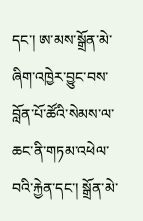དང་། ཨ་མས་སྒྲོན་མེ་ཞིག་འཁྱེར་བྱུང་བས་བློན་པོ་ཚོའི་སེམས་ལ་ཆང་ནི་གཏམ་འཕེལ་བའི་རྐྱེན་དང་། སྒྲོན་མེ་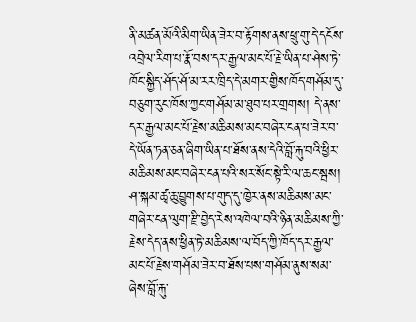ནི་མཚན་མོའི་མིག་ཡིན་ཟེར་བ་རྟོགས་ནས་ཕྲུ་གུ་དེ་དངོས་འབྲེལ་རིག་པ་རྣོ་བས་དར་རྒྱལ་མང་པོ་རྗེ་ཡིན་པ་ཤེས་ཏེ་ཁོང་སྐྱིད་ཤོད་ཤོ་མ་རར་ཁྲིད་དེ་མགར་གྱིས་ཁོད་གཤོམ་དུ་བཅུག་རུང་ཁོས་ཀྱང་གཤོམ་མ་ཐུབ་པར་གྲགས། དེ་ནས་དར་རྒྱལ་མང་པོ་རྗེས་མཆིམས་མང་བཞེར་ངན་པ་ཟེར་བ་དེ་ཡོན་ཏན་ཅན་ཞིག་ཡིན་པ་ཐོས་ནས་དེའི་བློ་རྐུ་བའི་ཕྱིར་མཆིམས་མང་བཞེར་ངན་པའི་སར་སོང་སྟེ་རི་ལ་ཆང་སྦས། ཤ་སྐམ་ཚྭ་ཆུ་བྱུགས་པ་གུད་དུ་ཁྱེར་ནས་མཆིམས་མང་གཞེར་ངན་ལུག་རྫི་བྱེད་རེས་འཁེལ་བའི་ཉིན་མཆིམས་ཀྱི་རྗེས་དེད་ནས་ཕྱིན་ཏེ་མཆིམས་ལ་བོད་ཀྱི་ཁོད་དར་རྒྱལ་མང་པོ་རྗེས་གཤོམ་ཟེར་བ་ཐོས་པས་གཤོམ་ནུས་སམ་ཞེས་བློ་རྐུ་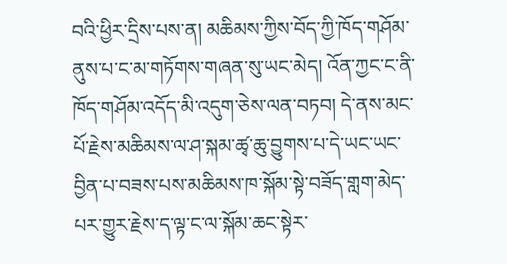བའི་ཕྱིར་དྲིས་པས་ན། མཆིམས་ཀྱིས་བོད་ཀྱི་ཁོད་གཤོམ་ནུས་པ་ང་མ་གཏོགས་གཞན་སུ་ཡང་མེད། འོན་ཀྱང་ང་ནི་ཁོད་གཤོམ་འདོད་མི་འདུག་ཅེས་ལན་བཏབ། དེ་ནས་མང་པོ་རྗེས་མཆིམས་ལ་ཤ་སྐམ་ཚྭ་ཆུ་བྱུགས་པ་དེ་ཡང་ཡང་བྱིན་པ་བཟས་པས་མཆིམས་ཁ་སྐོམ་སྟེ་བཟོད་གླག་མེད་པར་གྱུར་རྗེས་ད་ལྟ་ང་ལ་སྐོམ་ཆང་སྟེར་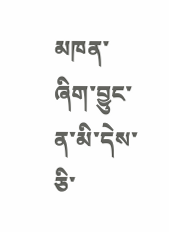མཁན་ཞིག་བྱུང་ན་མི་དེས་ཅི་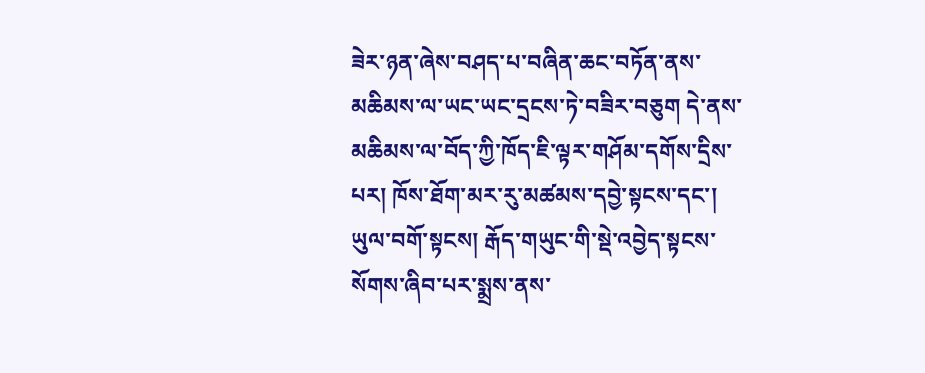ཟེར་ཉན་ཞེས་བཤད་པ་བཞིན་ཆང་བཏོན་ནས་མཆིམས་ལ་ཡང་ཡང་དྲངས་ཏེ་བཟིར་བཅུག དེ་ནས་མཆིམས་ལ་བོད་ཀྱི་ཁོད་ཇི་ལྟར་གཤོམ་དགོས་དྲིས་པར། ཁོས་ཐོག་མར་རུ་མཚམས་དབྱེ་སྟངས་དང་། ཡུལ་བགོ་སྟངས། རྒོད་གཡུང་གི་སྡེ་འབྱེད་སྟངས་སོགས་ཞིབ་པར་སྨྲས་ནས་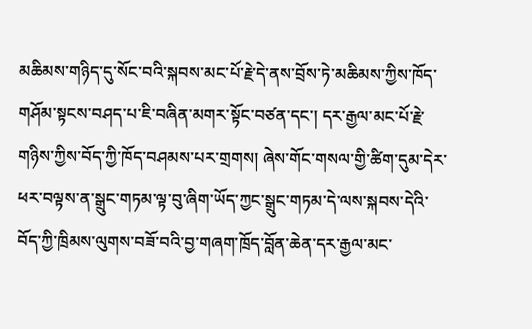མཆིམས་གཉིད་དུ་སོང་བའི་སྐབས་མང་པོ་རྗེ་དེ་ནས་བྲོས་ཏེ་མཆིམས་ཀྱིས་ཁོད་གཤོམ་སྟངས་བཤད་པ་ཇི་བཞིན་མགར་སྟོང་བཙན་དང་། དར་རྒྱལ་མང་པོ་རྗེ་གཉིས་ཀྱིས་བོད་ཀྱི་ཁོད་བཤམས་པར་གྲགས། ཞེས་གོང་གསལ་གྱི་ཚིག་དུམ་དེར་ཕར་བལྟས་ན་སྒྲུང་གཏམ་ལྟ་བུ་ཞིག་ཡོད་ཀྱང་སྒྲུང་གཏམ་དེ་ལས་སྐབས་དེའི་བོད་ཀྱི་ཁྲིམས་ལུགས་བཟོ་བའི་བྱ་གཞག་ཁྲོད་བློན་ཆེན་དར་རྒྱལ་མང་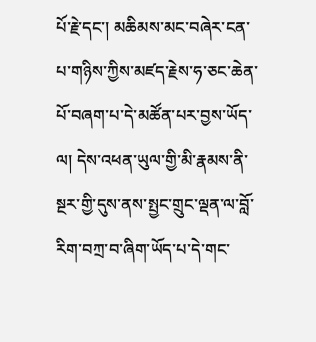པོ་རྗེ་དང་། མཆིམས་མང་བཞེར་ངན་པ་གཉིས་ཀྱིས་མཛད་རྗེས་ཧ་ཅང་ཆེན་པོ་བཞག་པ་དེ་མཚོན་པར་བྱས་ཡོད་ལ། དེས་འཕན་ཡུལ་གྱི་མི་རྣམས་ནི་སྔར་གྱི་དུས་ནས་སྤྱང་གྲུང་ལྡན་ལ་བློ་རིག་བཀྲ་བ་ཞིག་ཡོད་པ་དེ་གང་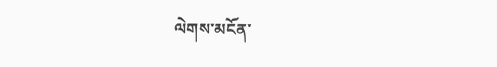ལེགས་མངོན་